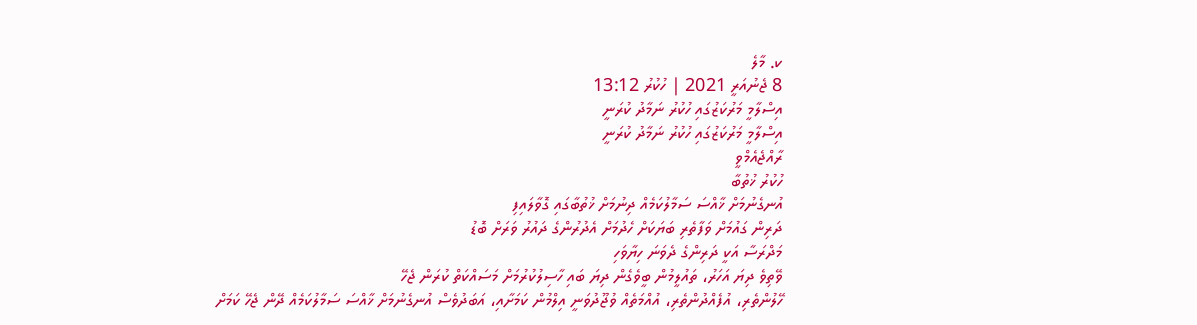ކ. މާލެ
8 ޖެނުއަރީ 2021 | ހުކުރު 13:12
އިސްލާމީ މަރުކަޒުގައި ހުކުރު ނަމާދު ކުރަނީ
އިސްލާމީ މަރުކަޒުގައި ހުކުރު ނަމާދު ކުރަނީ
ރާއްޖެއެމްވީ
ހުކުރު ޚުތުބާ
އުނގެނުމަށް ޚާއްސަ ސަމާލުކަމެއް ދިނުމަށް ޚުތުބާގައި ގޮވާލައިފި
ދަރިން ގައުމަށް ވަފާތެރި ބަޔަކަށް ހެދުމަށް އެދުރުންގެ ދައުރު ވަރަށް ބޮޑު
މަދްރަސާ އަކީ ދަރިންގެ ދެވަނަ ހިޔާވަހި
ވޭތިވެ ދިޔަ އަހަރު، ތައުލީމުން ބީވެގެން ދިޔަ ބައި ހާސިލުކުރުމަށް މަސައްކަތް ކުރަން ޖެހޭ
ހޭލުންތެރި، އުފެއްދުންތެރި، އުއްމަތެއް ވުޖޫދުވަނީ އިލްމުން ކަމަށާއި، އަބަދުވެސް އުނގެނުމަށް ޚާއްސަ ސަމާލުކަމެއް ދޭން ޖެހޭ ކަމަށް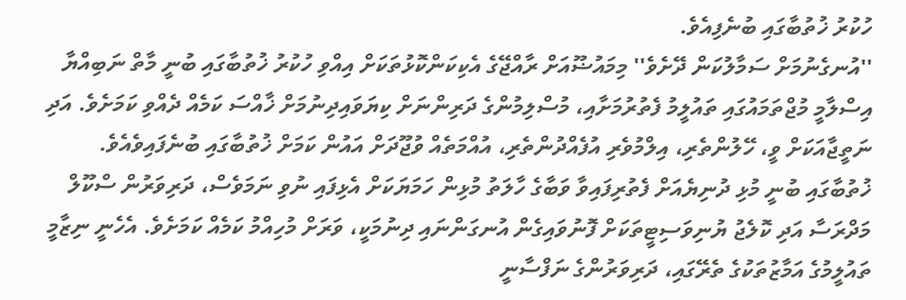ހުކުރު ޚުތުބާގައި ބުނެފިއެވެ.
''އުނގެނުމަށް ސަމާލުކަން ދޭށެވެ'' މިމައުޟޫއަށް ރާއްޖޭގެ އެކިކަންކޮޅުތަކަށް އިއްވި ހުކުރު ޚުތުބާގައި ބުނީ މާތް ނަބިއްޔާ އިސްލާމީ މުޖްތަމައުގައި ތައުލީމު ފެތުރުމަށާއި، މުސްލިމުންގެ ދަރިންނަށް ކިޔަވައިދިނުމަށް ޚާއްސަ ކަމެއް ދެއްވި ކަމަށެވެ. އަދި ނަތީޖާއަކަށް ވީ، ހޭލުންތެރި، އިލްމުވެރި އުފެއްދުންތެރި، އުއްމަތެއް ވުޖޫދަށް އައުން ކަމަށް ޚުތުބާގައި ބުނެފައިވެއެވެ.
ޚުތުބާގައި ބުނީ މުޅި ދުނިޔެއަށް ފެތުރިފައިވާ ވަބާގެ ހާލަތު މުޅިން ހަމަޔަކަށް އެޅިފައި ނުވި ނަމަވެސް، ދަރިވަރުން ސްކޫލް މަދްރަސާ އަދި ކޮލެޖު ޔުނިވަސިޓީތަކަށް ފޮނުވައިގެން އުނގަންނައި ދިނުމަކީ، ވަރަށް މުހިއްމު ކަމެއް ކަމަށެވެ. އެހެނީ ނިޒާމީ ތައުލީމުގެ އަމާޒުތަކުގެ ތެރޭގައި، ދަރިވަރުންގެ ނަފްސާނީ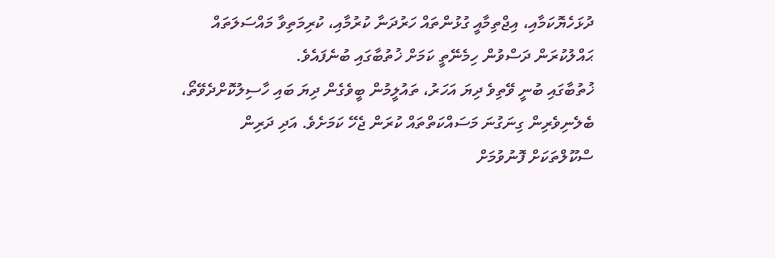ދުޅަހެޔޮކަމާއި، އިޖްތިމާއީ ގުޅުންތައް ހަރުދަނާ ކުރުމާއި، ކުރިމަތިވާ މައްސަލަތައް ޙައްލުކުރަން ދަސްވުން ހިމެނޭތީ ކަމަށް ޚުތުބާގައި ބުނެފައެވެ.
ޚުތުބާގައި ބުނީ ވޭތިވެ ދިޔަ އަހަރު، ތައުލީމުން ބީވެގެން ދިޔަ ބައި ހާސިލުކޮށްދެވޭތޯ، ބެލެނިވެރިން ގިނަގުނަ މަސައްކަތްތައް ކުރަން ޖެހޭ ކަމަށެވެ. އަދި ދަރިން ސްކޫލްތަކަށް ފޮނުވުމަށް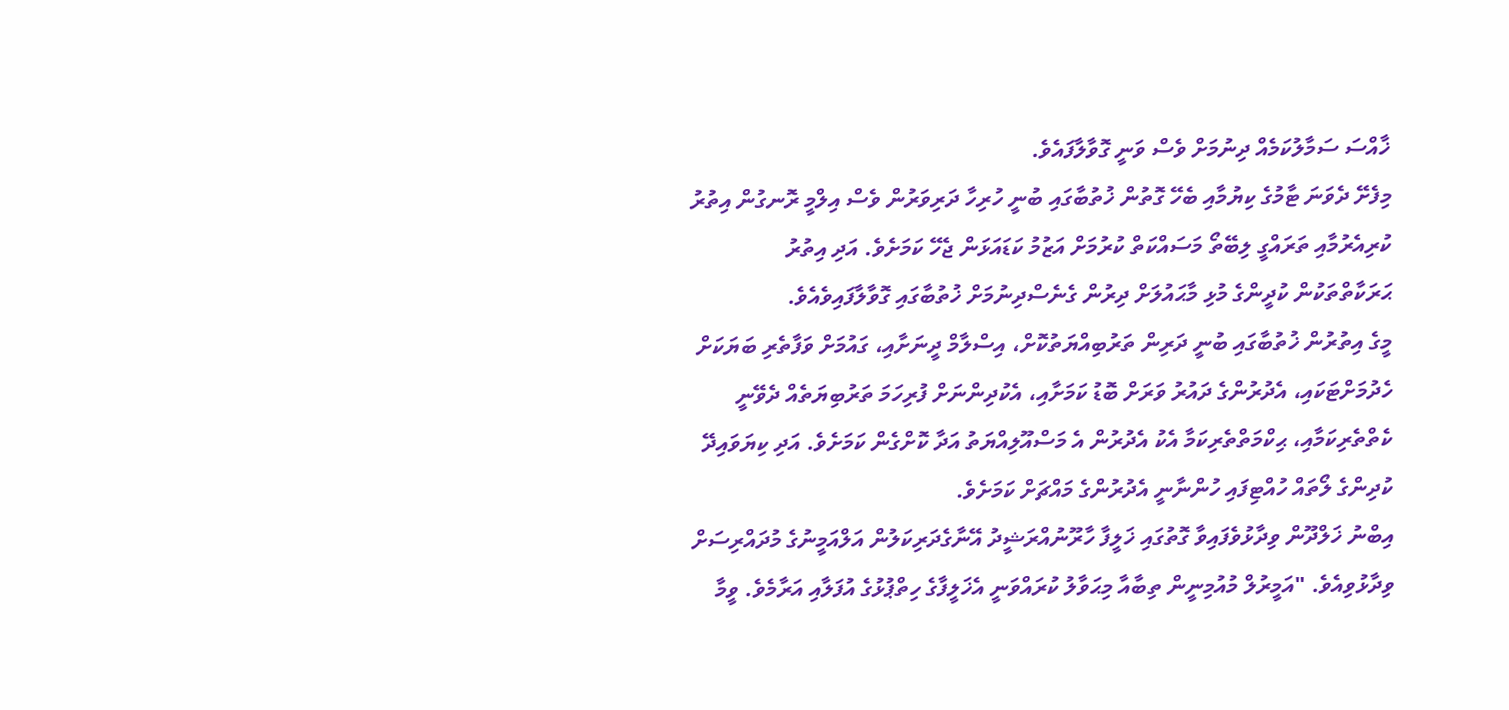ޚާއްސަ ސަމާލުކަމެއް ދިނުމަށް ވެސް ވަނީ ގޮވާލާފައެވެ.
މިފެށޭ ދެވަނަ ޓާމުގެ ކިޔުމާއި ބެހޭ ގޮތުން ޚުތުބާގައި ބުނީ ހުރިހާ ދަރިވަރުން ވެސް އިލްމީ ރޮނގުން އިތުރު ކުރިއެރުމާއި ތަރައްގީ ލިބޭތޯ މަސައްކަތް ކުރުމަށް އަޒުމު ކަޑައަޅަން ޖެހޭ ކަމަށެވެ. އަދި އިތުރު ޙަރަކާތްތަކުން ކުދީންގެ މުޅި މާޙައުލަށް ދިރުން ގެނެސްދިނުމަށް ޚުތުބާގައި ގޮވާލާފައިވެއެވެ.
މީގެ އިތުރުން ޚުތުބާގައި ބުނީ ދަރިން ތަރުބިއްޔަތުކޮށް، އިސްލާމް ދީނަށާއި، ގައުމަށް ވަފާތެރި ބަޔަކަށް ހެދުމަށްޓަކައި، އެދުރުންގެ ދައުރު ވަރަށް ބޮޑު ކަމަށާއި، އެކުދިންނަށް ފުރިހަމަ ތަރުބިޔަތެއް ދެވޭނީ ކެތްތެރިކަމާއި، ޙިކްމަތްތެރިކަމާ އެކު އެދުރުން އެ މަސްއޫލިއްޔަތު އަދާ ކޮށްގެން ކަމަށެވެ. އަދި ކިޔަވައިދޭ ކުދިންގެ ލޯތައް ހުއްޓިފައި ހުންނާނީ އެދުރުންގެ މައްޗަށް ކަމަށެވެ.
އިބްނު ޚަލްދޫން ވިދާޅުވެފައިވާ ގޮތުގައި ޚަލީފާ ހާރޫނުއްރަޝީދު އޭނާގެދަރިކަލުން އަލްއަމީނުގެ މުދައްރިސަށް ވިދާޅުވިއެވެ. "އަމީރުލް މުއުމިނީން ތިބާއާ މިޙަވާލު ކުރައްވަނީ އެޚަލީފާގެ ހިތްޕުޅުގެ އުފަލާއި އަރާމެވެ. ވީމާ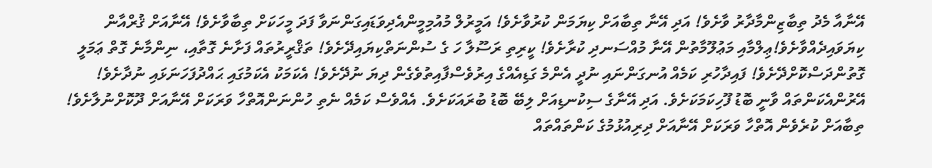އޭނާއާ މެދު ތިބާޒިންމާދާރު ވާށެވެ! އަދި އޭނާ ތިބާއަށް ކިޔަމަން ކުރުވާށެވެ! އަމީރުލް މުއުމިމީންއެދިވަޑައިގަންނަވާ ފަދަ މީހަކަށް ތިބާވާށެވެ! އޭނާއަށް ޤުރްއާން ކިޔަވައިދެއްވާށެވެ!ޢިލްމާއި މަޢުލޫމާތުން އޭނާ މުއްސަނދި ކުރާށެވެ! ކީރިތި ރަސޫލާ ހަ ގެ ސުންނަތްކިޔައިދޭށެވެ! ތަޤްރީރުތައް ފަށާނެ ގޮތާއި، ނިންމާނެ ގޮތް ޢަމަލީ ގޮތުންދަސްކޮށްދޭށެވެ! ފައިދާހުރި ކަމެއް އުނގަންނައި ނުދީ އެންމެ ގަޑިއެއްގެ އިރުވެސްފާއިތުވެގެން ދިޔަ ނުދޭށެވެ! އެކަމަކު އެކަމުގައި ޙައްދުފަހަނަޅައި ނުދާށެވެ! އޭރުންއެކަންތައް ވާނީ ބޮޑު ފޫހިކަމަކަށެވެ. އަދި އޭނާގެ ސިކުނޑިއަށް ލިބޭ ބޮޑު ބުރައަކަށެވެ. އެއްވެސް ކަމެއް ނެތި ހުންނަންއޮތްހާ ވަރަކަށް އޭނާއަށް ދޫކޮށްނުލާށެވެ! ތިބާއަށް ކުރެވެން އޮތްހާ ވަރަކަށް އޭނާއަށް ދިރިއުޅުމުގެ ކަންތައްތައް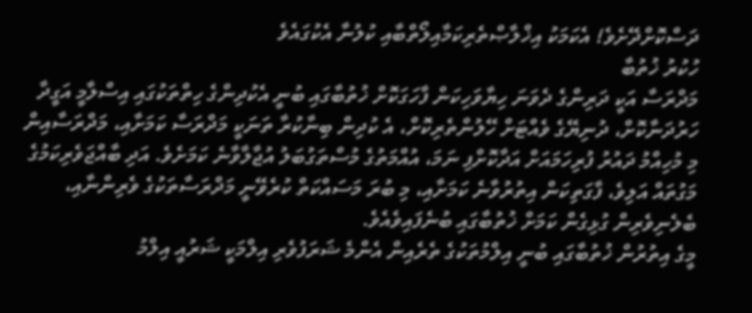ދަސްކޮށްދޭށެވެ! އެކަމަކު އިޚްލާޞްތެރިކަމާއިލޯތްބާއި ކުލުނާ އެކުގައެވެ
ހުކުރު ޚުތުބާ
މަދްރަސާ އަކީ ދަރިންގެ ދެވަނަ ހިޔާވަހިކަން ފާހަގަކޮށް ޚުތުބާގައި ބުނީ އެކުދިންގެ ހިތްތަކުގައި އިސްލާމީ އަގީދާ ހަރުދަނާކޮށް، ދުނިޔޭގެ ވެއްޓަށް ހޭލުންތެރިކޮށް، އެ ކުދިން ބިނާކުރާ ތަނަކީ މަދްރަސާ ކަމަށާއި، މަދްރަސާއިން މި މުހިއްމު ދައުރު ފުރިހަމައަށް އަދާކޮށްފި ނަމަ، އުއްމަތުގެ މުސްތަގުބަލު އުޖާލާވާނެ ކަމަށެވެ. އަދި ބާއްޖަވެރިކަމުގެ މަގުތައް އަލިވެ، ފާގަތިކަން އިތުރުވާނެ ކަމަށާއި، މި ބުރަ މަސައްކަތް ކުރެވޭނީ މަދްރަސާތަކުގެ ވެރިންނާއި، ބެލެނިވެރިން ގުޅިގެން ކަމަށް ޚުތުބާގައި ބުނެފައިވެއެވެ.
މީގެ އިތުރުން ޚުތުބާގައި ބުނީ އިލްމުތަކުގެ ތެރެއިން އެންމެ ޝަރަފުވެރި އިލްމަކީ ޝަރުއީ އިލްމު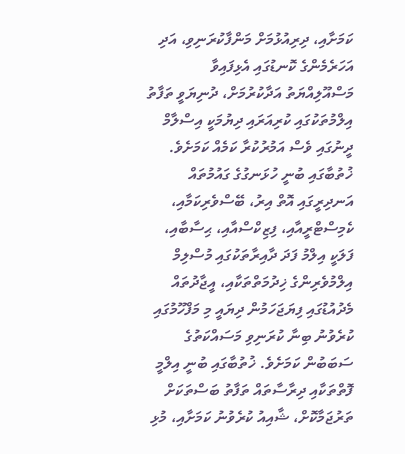ކަމަށާއި، ދިރިއުޅުމަށް މަންފާކުރަނިވި، އަދި އަހަރެމެންގެ ކޮނޑުގައި އެޅިފައިވާ މަސްއޫލިއްޔަތު އަދާކުރުމަށް، ދުނިޔަވީ ތަފާތު އިލްމުތަކުގައި ކުރިއަރައި ދިޔުމަކީ އިސްލާމް ދީނުގައި ވެސް އަމުރުކުރާ ކަމެއް ކަމަށެވެ.
ޚުތުބާގައި ބުނީ ހުޅަނގުގެ ގައުމުތައް އަނދިރީގައި އޮތް އިރު، ބޭސްވެރިކަމާއި، ކެމިސްޓްރީއާއި، ފިޒިކްސްއާއި، ޙިސާބާއި، ފަލަކީ އިލްމު ފަދަ ދާއިރާތަކުގައި މުސްލިމް އިލްމުވެރިންގެ ޚިދުމަތްތަކާއި، އީޖާދުތައް މެދުއުޑުގައި ފިޔަޖަހަމުން ދިޔައީ މި މަފްހޫމުގައި ކުރެވުނު ބިނާ ކުރަނިވި މަސައްކަތުގެ ސަބަބުން ކަމަށެވެ. ޚުތުބާގައި ބުނީ އިލްމީ ފޮތްތަކާއި ދިރާސާތައް ތަފާތު ބަސްތަކަށް ތަރުޖަމާކޮށް، ޝާއިއު ކުރެވުނު ކަމަށާއި، މުޅި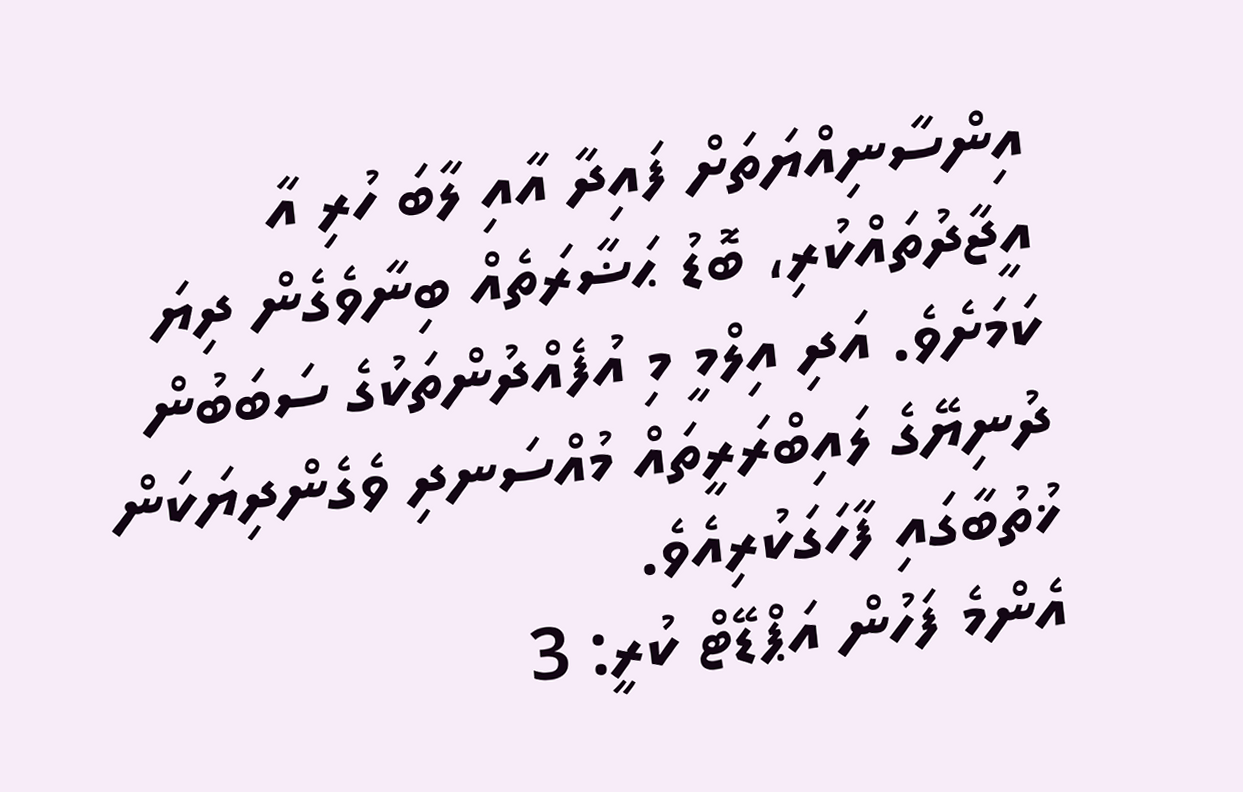އިންސާނިއްޔަތަށް ފައިދާ އާއި ލާބަ ހުރި އާ އީޖާދުތައްކުރި، ބޮޑު ޙަޟާރަތެއް ބިނާވެގެން ދިޔަ ކަމަށެވެ. އަދި އިލްމީ މި އުފެއްދުންތަކުގެ ސަބަބުން ދުނިޔޭގެ ލައިބްރަރީތައް މުއްސަނދި ވެގެންދިޔަކަން ޚުތުބާގައި ފާހަގަކުރިއެވެ.
އެންމެ ފަހުން އަޕްޑޭޓް ކުރީ: 3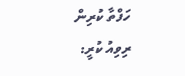ހަފްތާ ކުރިން
ރިވިއު ކުރީ: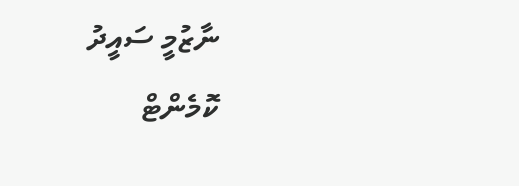ނާޒުމީ ސައީދު
ކޮމެންޓް